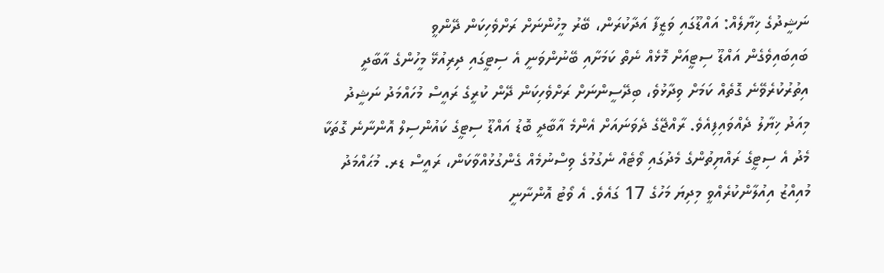ނަޝީދުގެ ޚިޔާލެއް: އައްޑޫގައި ވަޒީފާ އަދާކުރަން، ބޭރު މީހުންނަށް ރަށްވެހިކަން ދޭންވީ
ބައިބައިވެގެން އައްޑޫ ސިޓީއަށް މޮޅެއް ނެތް ކަމަށާއި ބޭނުންވަނީ އެ ސިޓީގައި ދިރިއުޅޭ މީހުންގެ އާބާދީ އިތުރުކުރެވޭނެ ގޮތެއް ކަމަށް ވިދާޅުވެ، ބިދޭސީންނަށް ރަށްވެހިކަން ދޭން ކުރީގެ ރައީސް މުހައްމަދު ނަޝީދު މިއަދު ޚިޔާލު ދެއްވައިފިއެވެ. ރާއްޖޭގެ ދެވަނައަށް އެންމެ އާބާދީ ބޮޑު އައްޑޫ ސިޓީގެ ކައުންސިލް އޮންނާނެ ގޮތަކާ މެދު އެ ސިޓީގެ ރައްޔިތުންގެ މެދުގައި ވޯޓެއް ނެގުމުގެ ވިސްނުމެއް ގެންގުޅުއްވާކަން، ރައީސް ޑރ. މުޙައްމަދު މުއިއްޒު އިއުލާންކުރެއްވީ މިދިޔަ މަހުގެ 17 ގައެވެ. އެ ވޯޓު އޮންނާނީ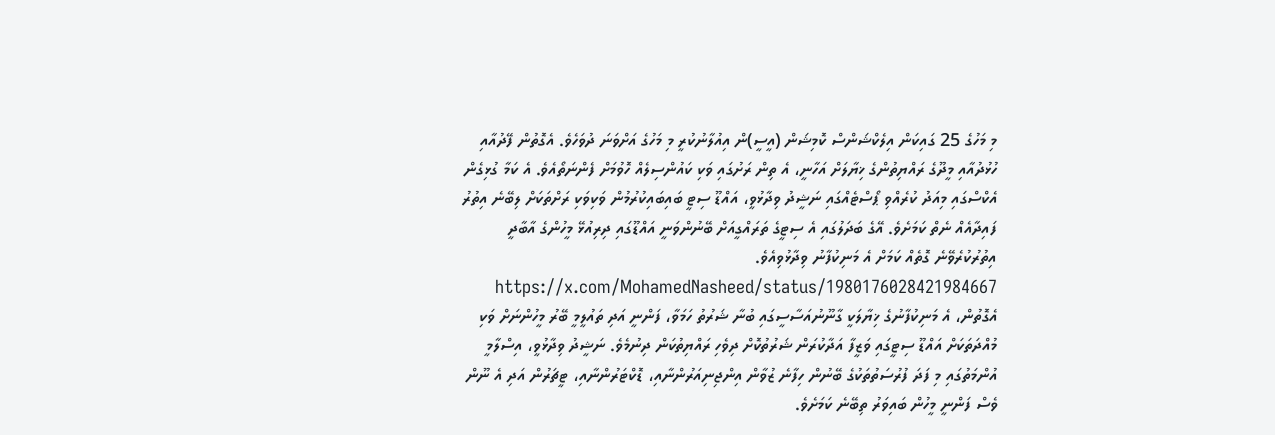މި މަހުގެ 25 ގައިކަން އިލެކްޝަންސް ކޮމިޝަން (އީސީ)ން އިއުލާނުކުރީ މި މަހުގެ އަށްވަނަ ދުވަހެވެ. އެގޮތުން ފޭދުއާއި ހުޅުދުއާއި މީދޫގެ ރައްޔިތުންގެ ޚިޔާލަށް އަހާނީ، އެ ތިން ރަށުގައި ވަކި ކައުންސިލެއް ހޮވުމަށް ފެންނަތޯއެވެ. އެ ކަމާ ގުޅިގެން އެކްސްގައި މިއަދު ކުރެއްވި ޕޯސްޓެއްގައި ނަޝީދު ވިދާޅުވީ، އައްޑޫ ސިޓީ ބައިބައިކުރުމުން ވަކިވަކި ރަށްތަކަށް ލިބޭނެ އިތުރު ފައިދާއެއް ނެތް ކަމަށެވެ. އޭގެ ބަދަލުގައި އެ ސިޓީގެ ތަރައްގީއަށް ބޭނުންވަނީ އައްޑޫގައި ދިރިއުޅޭ މީހުންގެ އާބާދީ އިތުރުކުރެވޭނެ ގޮތެއް ކަމަށް އެ މަނިކުފާނު ވިދާޅުވިއެވެ. https://x.com/MohamedNasheed/status/1980176028421984667 އެގޮތުން، އެ މަނިކުފާނުގެ ޚިޔާލަކީ ގާނޫނުއަސާސީގައި ބުނާ ޝަރުތު ހަމަވާ، ފަންނީ އަދި ތައުލީމީ ބޭރު މީހުންނަށް ވަކި މުއްދަތަކަށް އައްޑޫ ސިޓީގައި ވަޒީފާ އަދާކުރަން ޝަރުތުކޮށް ދިވެހި ރައްޔިތުކަން ދިނުމެވެ. ނަޝީދު ވިދާޅުވީ، އިސްލާމީ އުންމަތުގައި މި ފަދަ ފުރުސަތުތަކުގެ ބޭނުން ހިފާނެ ޒުވާން އިންޖިނިއަރުންނާއި، ޑޮކްޓަރުންނާއި، ޓީޗަރުން އަދި އެ ނޫން ވެސް ފަންނީ މީހުން ބައިވަރު ތިބޭނެ ކަމަށެވެ.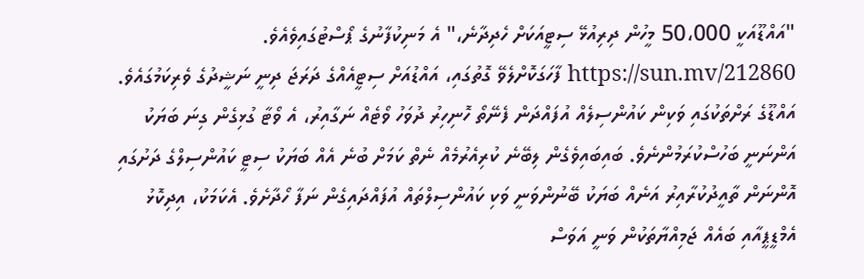"އައްޑޫއަކީ 50،000 މީހުން ދިރިއުޅޭ ސިޓީއަކަށް ހެދިދާނެ،" އެ މަނިކުފާނުގެ ޕޯސްޓުގައިވެއެވެ. https://sun.mv/212860 ފާހަގަކޮށްލެވޭ ގޮތުގައި، އައްޑުއަށް ސިޓީއެއްގެ ދަރަޖަ ދިނީ ނަޝީދުގެ ވެރިކަމުގައެވެ. އައްޑޫގެ ރަށްތަކުގައި ވަކިން ކައުންސިލެއް އުފައްދަން ފެނޭތޯ ހޮނިހިރު ދުވަހު ވޯޓެއް ނަގާއިރު، އެ ވޯޓާ ގުޅިގެން ގިނަ ބަޔަކު އަންނަނީ ބަހުސްކުރަމުންނެވެ. ބައިބައިވެގެން ލިބޭނެ ކުރިއެރުމެއް ނެތް ކަމަށް ބުނެ އެއް ބަޔަކު ސިޓީ ކައުންސިލްގެ ދަށުގައި އޮންނަން ތާއީދުކުރާއިރު އަނެއް ބަޔަކު ބޭނުންވަނީ ވަކި ކައުންސިލްތައް އުފައްދައިގެން ނަފާ ހޯދާށެވެ. އެކަމަކު، އިދިކޮޅު އެމްޑީޕީއާއި ބައެއް ޖަމިއްޔާތަކުން ވަނީ އަވަސް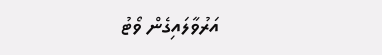އަރުވާލައިގެން ވޯޓު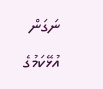ނަގަން އުޅޭކަމުގެ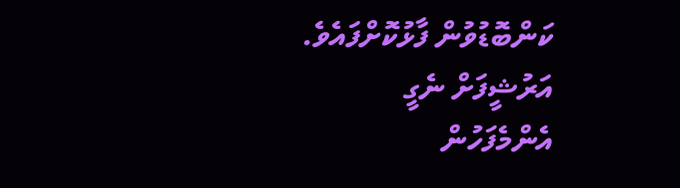ކަންބޮޑުވުން ފާޅުކޮށްފައެވެ.
އަރުޝީފަށް ނެގީ
އެންމެފަހުން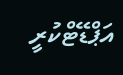އަޕްޑޭޓްކުރީ